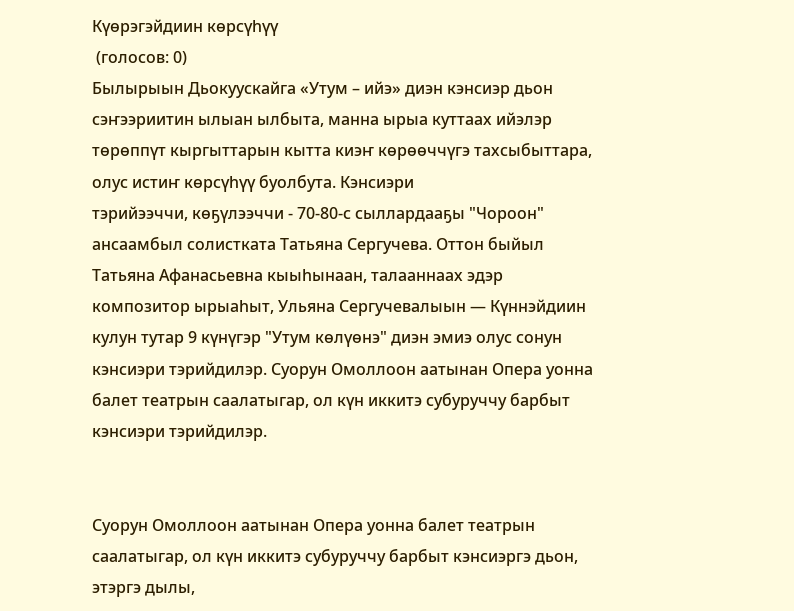Күөрэгэйдиин көрсүһүү
 (голосов: 0)
Былырыын Дьокуускайга «Утум – ийэ» диэн кэнсиэр дьон сэҥээриитин ылыан ылбыта, манна ырыа куттаах ийэлэр төрөппүт кыргыттарын кытта киэҥ көрөөччүгэ тахсыбыттара, олус истиҥ көрсүһүү буолбута. Кэнсиэри
тэрийээччи, көҕүлээччи - 70-80-с сыллардааҕы "Чороон" ансаамбыл солистката Татьяна Сергучева. Оттон быйыл Татьяна Афанасьевна кыыһынаан, талааннаах эдэр композитор ырыаһыт, Ульяна Сергучевалыын — Күннэйдиин кулун тутар 9 күнүгэр "Утум көлүөнэ" диэн эмиэ олус сонун кэнсиэри тэрийдилэр. Суорун Омоллоон аатынан Опера уонна балет театрын саалатыгар, ол күн иккитэ субуруччу барбыт кэнсиэри тэрийдилэр.


Суорун Омоллоон аатынан Опера уонна балет театрын
саалатыгар, ол күн иккитэ субуруччу барбыт кэнсиэргэ дьон, этэргэ дылы,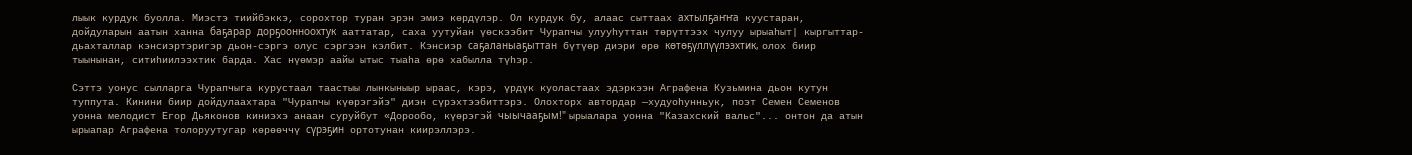лыык курдук буолла. Миэстэ тиийбэккэ, сорохтор туран эрэн эмиэ көрдүлэр. Ол курдук бу, алаас сыттаах ахтылҕаҥҥа куустаран, дойдуларын аатын ханна баҕарар дорҕоонноохтук ааттатар, саха уутуйан үөскээбит Чурапчы улууһуттан төрүттээх чулуу ырыаһыт| кыргыттар-дьахталлар кэнсиэртэригэр дьон-сэргэ олус сэргээн кэлбит. Кэнсиэр саҕаланыаҕыттан бүтүөр диэри өрө көтөҕүллүүлээхтик, олох биир тыынынан, ситиһиилээхтик барда. Хас нүөмэр аайы ытыс тыаһа өрө хабылла түһэр.

Сэттэ уонус сылларга Чурапчыга курустаал таастыы лынкыныыр ыраас, кэрэ, үрдүк куоластаах эдэркээн Аграфена Кузьмина дьон кутун туппута. Кинини биир дойдулаахтара "Чурапчы күөрэгэйэ" диэн сүрэхтээбиттэрэ. Олохторх автордар —худуоһунньук, поэт Семен Семенов уонна мелодист Егор Дьяконов киниэхэ анаан суруйбут «Дорообо, күөрэгэй чыычааҕым!" ырыалара уонна "Казахский вальс"... онтон да атын ырыапар Аграфена толоруутугар көрөөччү сүрэҕин ортотунан киирэллэрэ.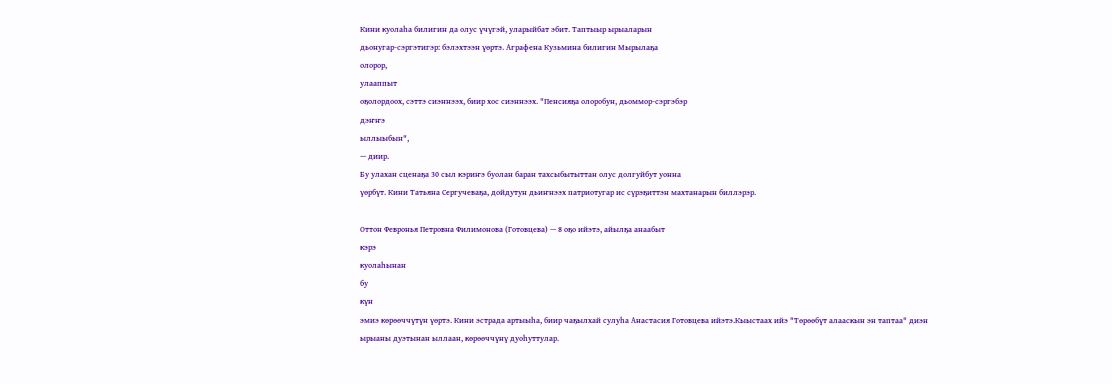Кини куолаһа билигин да олус үчүгэй, уларыйбат эбит. Таптыыр ырыаларын
дьонугар-сэргэтигэр: бэлэхтээн үөртэ. Аграфена Кузьмина билигин Мырылаҕа
олорор,
улааппыт
оҕолордоох, сэттэ сиэннээх, биир хос сиэннээх. "Пенсияҕа олоробун, дьоммор-сэргэбэр
дэҥҥэ
ыллыыбын",
— диир.
Бу улахан сценаҕа 30 сыл кэриҥэ буолан баран тахсыбытыттан олус долгуйбут уонна
үөрбүт. Кини Татьяна Сергучеваҕа, дойдутун дьиҥнээх патриотугар ис сүрэҕиттэн махтанарын биллэрэр.

Оттон Февронья Петровна Филимонова (Готовцева) — 8 оҕо ийэтэ, айылҕа анаабыт
кэрэ
куолаһынан
бу
күн
эмиэ көрөөччүтүн үөртэ. Кини эстрада артыыһа, биир чаҕылхай сулуһа Анастасия Готовцева ийэтэ.Кыыстаах ийэ "Төрөөбүт алааскын эн таптаа" диэн ырыаны дуэтынан ыллаан, көрөөччүнү дуоһуттулар.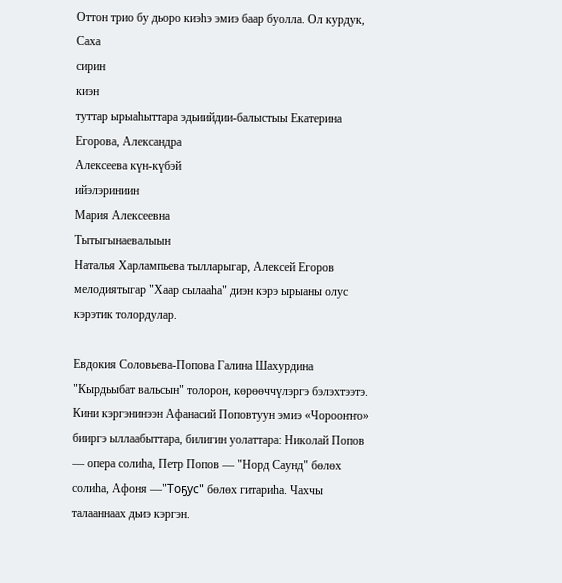Оттон трио бу дьоро киэһэ эмиэ баар буолла. Ол курдук, Саха
сирин
киэн
туттар ырыаһыттара эдьиийдии-балыстыы Екатерина Егорова, Александра
Алексеева күн-күбэй
ийэлэриниин
Мария Алексеевна
Тытыгынаевалыын
Наталья Харлампьева тылларыгар, Алексей Егоров мелодиятыгар "Хаар сылааһа" диэн кэрэ ырыаны олус кэрэтик толордулар.

Евдокия Соловьева-Попова Галина Шахурдина "Кырдьыбат вальсын" толорон, көрөөччүлэргэ бэлэхтээтэ. Кини кэргэнинээн Афанасий Поповтуун эмиэ «Чорооҥҥо» бииргэ ыллаабыттара, билигин уолаттара: Николай Попов — опера солиһа, Петр Попов — "Норд Саунд" бөлөх солиһа, Афоня —"Тоҕус" бөлөх гитариһа. Чахчы талааннаах дьиэ кэргэн.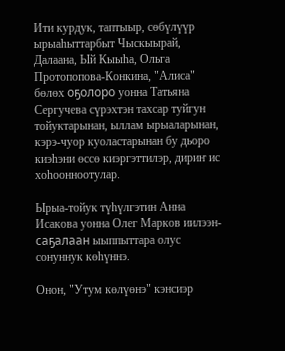Ити курдук, таптыыр, сөбүлүүр ырыаһыттарбыт Чыскыырай, Далаана, Ый Кыыһа, Ольга Протопопова-Конкина, "Алиса" бөлөх оҕолоро уонна Татьяна Сергучева сүрэхтэн тахсар туйгун тойуктарынан, ыллам ырыаларынан, кэрэ-чуор куоластарынан бу дьоро киэһэни өссө киэргэттилэр, дириҥ ис хоһоонноотулар.

Ырыа-тойук түһүлгэтин Анна Исакова уонна Олег Марков иилээн-саҕалаан ыыппыттара олус сонуннук көһүннэ.

Онон, "Утум көлүөнэ" кэнсиэр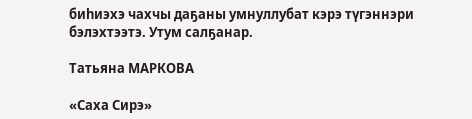биһиэхэ чахчы даҕаны умнуллубат кэрэ түгэннэри бэлэхтээтэ. Утум салҕанар.

Татьяна МАРКОВА

«Саха Сирэ»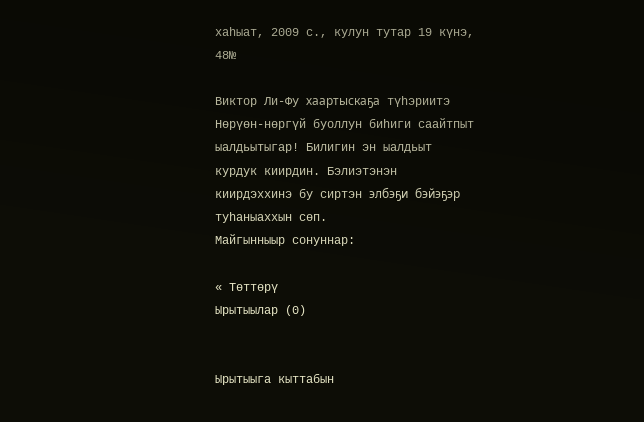хаһыат, 2009 с., кулун тутар 19 күнэ, 48№

Виктор Ли-Фу хаартыскаҕа түһэриитэ
Нөрүөн-нөргүй буоллун биһиги саайтпыт ыалдьытыгар! Билигин эн ыалдьыт курдук киирдин. Бэлиэтэнэн киирдэххинэ бу сиртэн элбэҕи бэйэҕэр туһаныаххын сөп.
Майгынныыр сонуннар:

« Төттөрү
Ырытыылар (0)


Ырытыыга кыттабын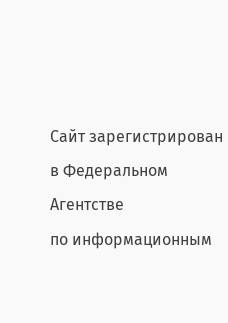Сайт зарегистрирован в Федеральном Агентстве
по информационным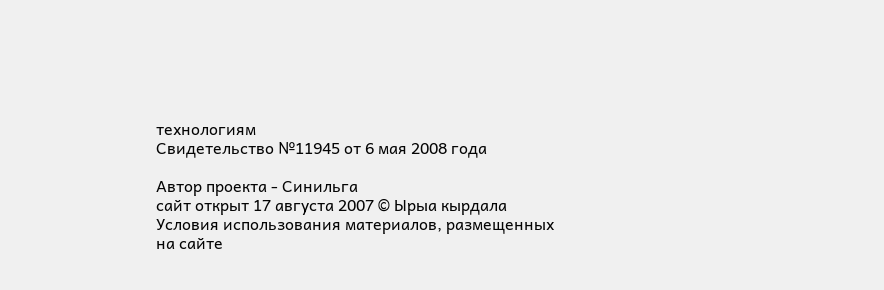технологиям
Свидетельство №11945 от 6 мая 2008 года

Автор проекта - Синильга
сайт открыт 17 августа 2007 © Ырыа кырдала
Условия использования материалов, размещенных
на сайте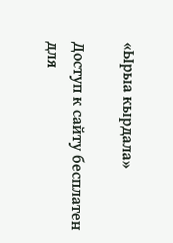«Ырыа кырдала»

Доступ к сайту бесплатен для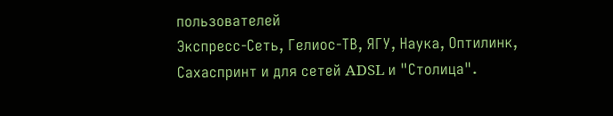пользователей
Экспресс-Сеть, Гелиос-ТВ, ЯГУ, Наука, Оптилинк, Сахаспринт и для сетей ADSL и "Столица".